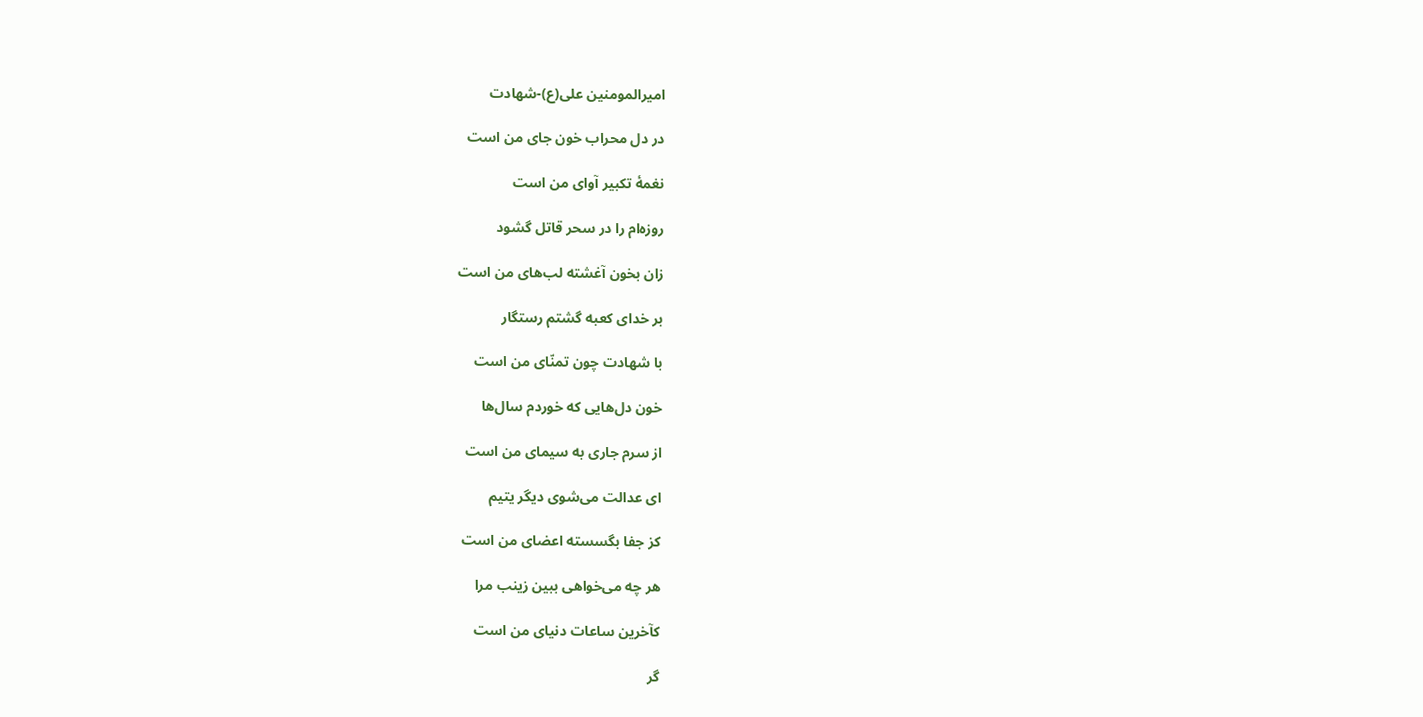امیرالمومنین علی(ع)-شهادت

در دل محراب خون جای من است

نغمۀ تکبیر آوای من است

روزه‌ام را در سحر قاتل گشود

زان بخون آغشته لب‌های من است

بر خدای کعبه گشتم رستگار

با شهادت چون تمنّای من است

خون دل‌هایی که خوردم سال‌ها

از سرم جاری به سیمای من است

ای عدالت می‌شوی دیگر یتیم

کز جفا بگسسته اعضای من است

هر چه می‌خواهی ببین زینب مرا

کآخرین ساعات دنیای من است

گر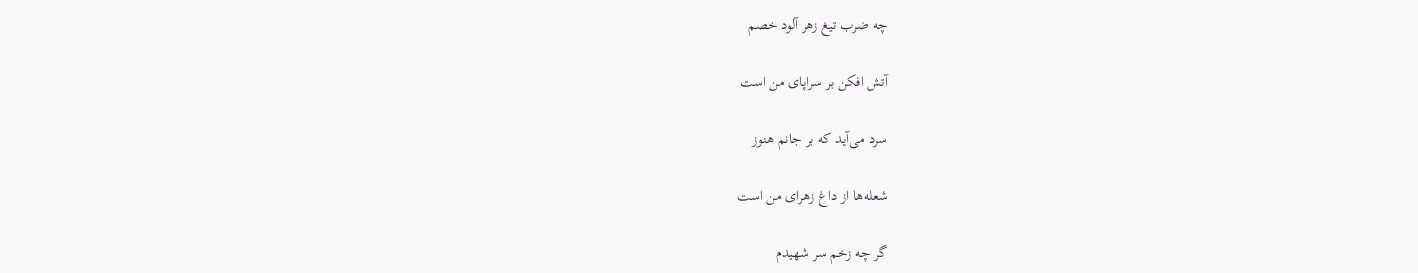چه ضرب تیغ زهر آلود خصم

آتش افکن بر سراپای من است

سرد می‌آید که بر جانم هنوز

شعله‌ها از داغ زهرای من است

گر چه زخم سر شهیدم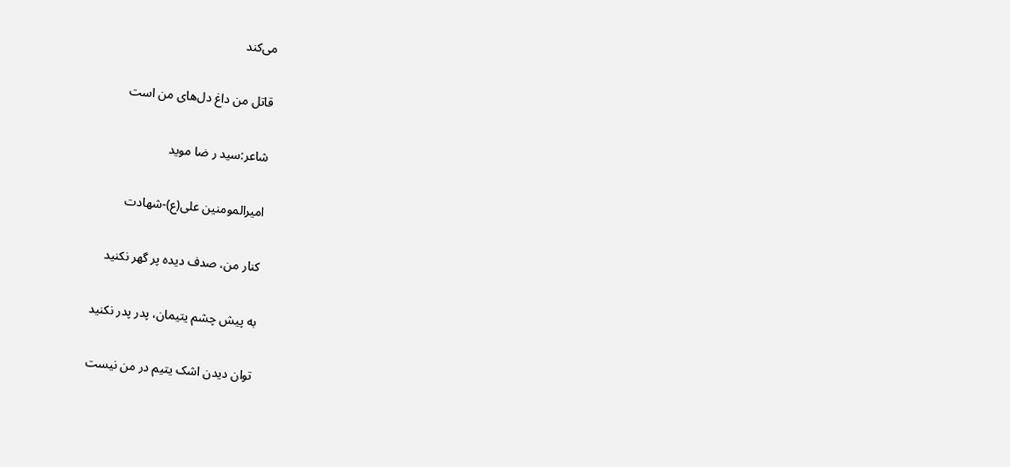می‌کند

قاتل من داغ دل‌های من است

شاعر:سید ر ضا موید

امیرالمومنین علی(ع)-شهادت

کنار من، صدف دیده پر گهر نکنید

به پیش چشم یتیمان، پدر پدر نکنید

توان دیدن اشک یتیم در من نیست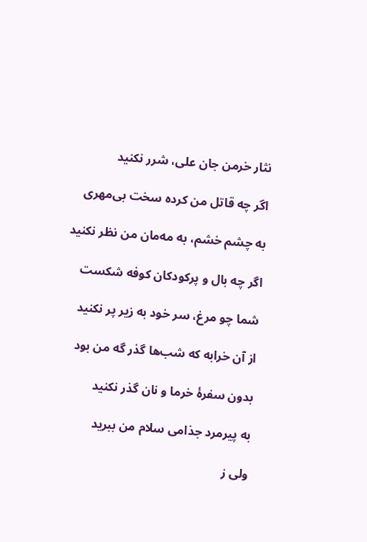نثار خرمن جان علی، شرر نکنید

اگر چه قاتل من کرده سخت بی‌مهری

به چشم خشم، به مه‌مان من نظر نکنید

اگر چه بال و پرکودکان کوفه شکست

شما چو مرغ، سر خود به زیر پر نکنید

از آن خرابه که شب‌ها گذر گه من بود

بدون سفرۀ خرما و نان گذر نکنید

به پیرمرد جذامی سلام من ببرید

ولی ز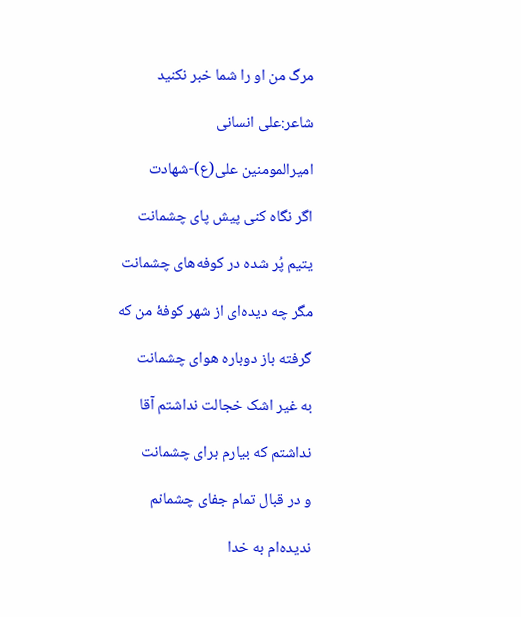مرگ من او را شما خبر نکنید

شاعر:علی انسانی

امیرالمومنین علی(ع)-شهادت

اگر نگاه کنی پیش پای چشمانت

یتیم پُر شده در کوفه‌های چشمانت

مگر چه دیده‌ای از شهر کوفهٔ من که

گرفته باز دوباره هوای چشمانت

به غیر اشک خجالت نداشتم آقا

نداشتم که بیارم برای چشمانت

و در قبال تمام جفای چشمانم

ندیده‌ام به خدا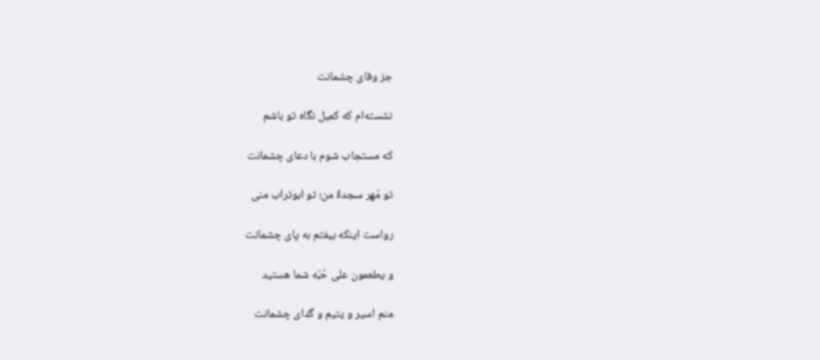جز وفای چشمانت

نشسته‌ام که کمیل نگاه تو باشم

که مستجاب شوم با دعای چشمانت

تو مُهر سجدۀ من؛ تو ابوتراب منی

رواست اینکه بیفتم به پای چشمانت

و یطعمون علی حُبّه شما هستید

منم اسیر و یتیم و گدای چشمانت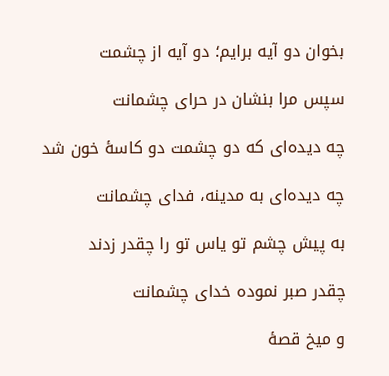بخوان دو آیه برایم؛ دو آیه از چشمت

سپس مرا بنشان در حرای چشمانت

چه دیده‌ای که دو چشمت دو کاسۀ خون شد

چه دیده‌ای به مدینه، فدای چشمانت

به پیش چشم تو یاس تو را چقدر زدند

چقدر صبر نموده خدای چشمانت

و میخ قصۀ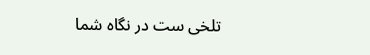تلخی ست در نگاه شما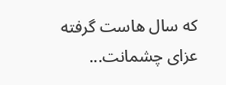که سال هاست گرفته عزای چشمانت...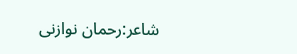شاعر:رحمان نوازنی